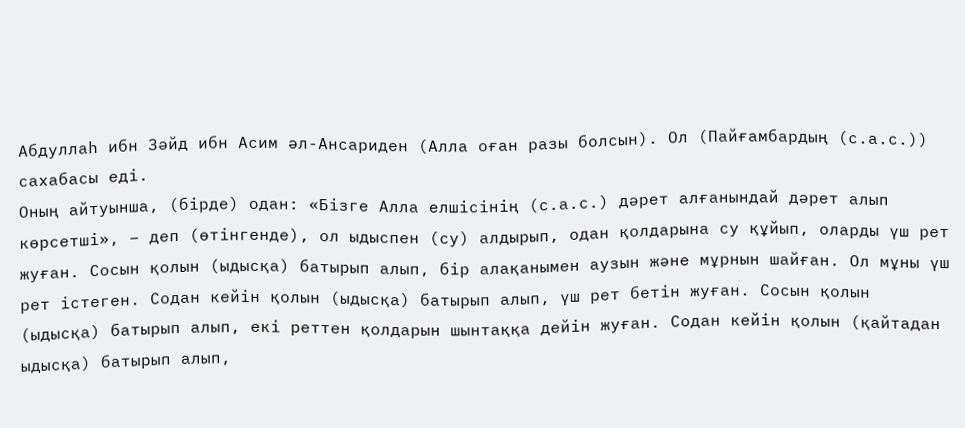Абдуллаһ ибн Зәйд ибн Асим әл-Ансариден (Алла оған разы болсын). Ол (Пайғамбардың (с.а.с.)) сахабасы еді.
Оның айтуынша, (бірде) одан: «Бізге Алла елшісінің (с.а.с.) дәрет алғанындай дәрет алып көрсетші», – деп (өтінгенде), ол ыдыспен (су) алдырып, одан қолдарына су құйып, оларды үш рет жуған. Сосын қолын (ыдысқа) батырып алып, бір алақанымен аузын және мұрнын шайған. Ол мұны үш рет істеген. Содан кейін қолын (ыдысқа) батырып алып, үш рет бетін жуған. Сосын қолын (ыдысқа) батырып алып, екі реттен қолдарын шынтаққа дейін жуған. Содан кейін қолын (қайтадан ыдысқа) батырып алып,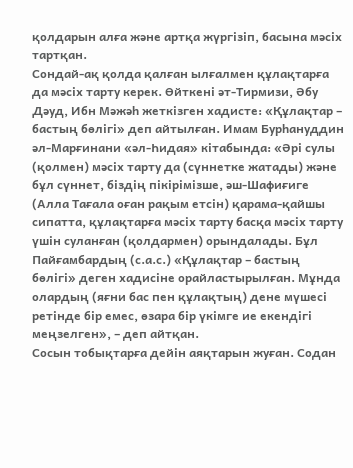қолдарын алға және артқа жүргізіп, басына мәсіх тартқан.
Сондай-ақ қолда қалған ылғалмен құлақтарға да мәсіх тарту керек. Өйткені әт-Тирмизи, Әбу Дәуд, Ибн Мәжәһ жеткізген хадисте: «Құлақтар – бастың бөлігі» деп айтылған. Имам Бурһануддин әл-Марғинани «әл-Һидая» кітабында: «Әрі сулы (қолмен) мәсіх тарту да (сүннетке жатады) және бұл сүннет, біздің пікірімізше, әш-Шафиғиге (Алла Тағала оған рақым етсін) қарама-қайшы сипатта, құлақтарға мәсіх тарту басқа мәсіх тарту үшін суланған (қолдармен) орындалады. Бұл Пайғамбардың (с.а.с.) «Құлақтар – бастың бөлігі» деген хадисіне орайластырылған. Мұнда олардың (яғни бас пен құлақтың) дене мүшесі ретінде бір емес, өзара бір үкімге ие екендігі меңзелген», – деп айтқан.
Сосын тобықтарға дейін аяқтарын жуған. Содан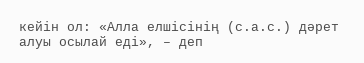кейін ол: «Алла елшісінің (с.а.с.) дәрет алуы осылай еді», – деп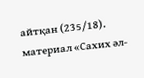айтқан (235/18).
материал «Сахих әл-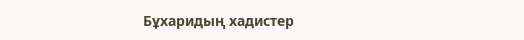Бұхаридың хадистер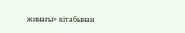жинағы» кітабынан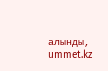алынды,
ummet.kz